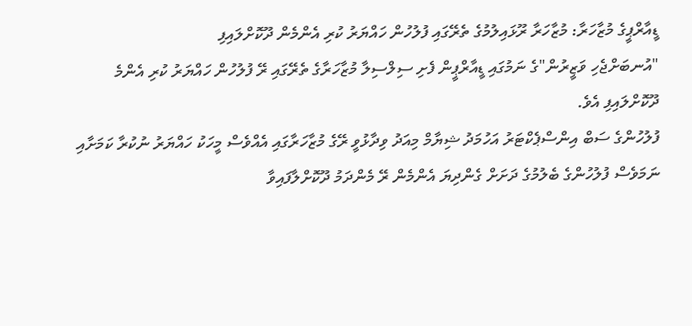ޑީއާރްޕީގެ މުޒާހަރާ: މުޒާހަރާ ރޫޅައިލުމުގެ ތެރޭގައި ފުލުހުން ހައްޔަރު ކުރި އެންމެން ދޫކޮށްލައިފި
"އުނބަށްޖެހި ވަޒީރުން"ގެ ނަމުގައި ޑީއާރްޕީން ފެށި ސިލްސިލާ މުޒާހަރާގެ ތެރޭގައި ރޭ ފުލުހުން ހައްޔަރު ކުރި އެންމެ ދޫކޮށްލައިފި އެވެ.
ފުލުހުންގެ ސަބް އިންސްޕެކްޓަރު އަހުމަދު ޝިޔާމް މިއަދު ވިދާޅުވީ ރޭގެ މުޒާހަރާގައި އެއްވެސް މީހަކު ހައްޔަރު ނުކުރާ ކަމަށާއި ނަމަވެސް ފުލުހުންގެ ބެލުމުގެ ދަށަށް ގެންދިޔަ އެންމެން ރޭ މެންދަމު ދޫކޮށްލާފައިވާ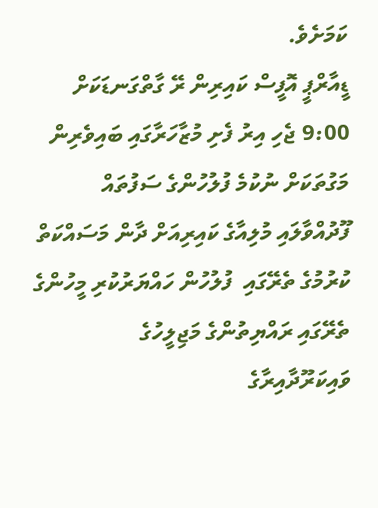ކަމަށެވެ.
ޑީއާރްޕީ އޮފީސް ކައިރިން ރޭ ގާތްގަނޑަކަށް 9:00 ޖެހި އިރު ފެށި މުޒާހަރާގައި ބައިވެރިން މަގުތަކަށް ނުކުމެ ފުލުހުންގެ ސަފުތައް ފޫދުއްވާލައި މުލިއާގެ ކައިރިއަށް ދާން މަސައްކަތް ކުރުމުގެ ތެރޭގައި  ފުލުހުން ހައްޔަރުކުރި މީހުންގެ ތެރޭގައި ރައްޔިތުންގެ މަޖިލީހުގެ ވައިކަރޫދާއިރާގެ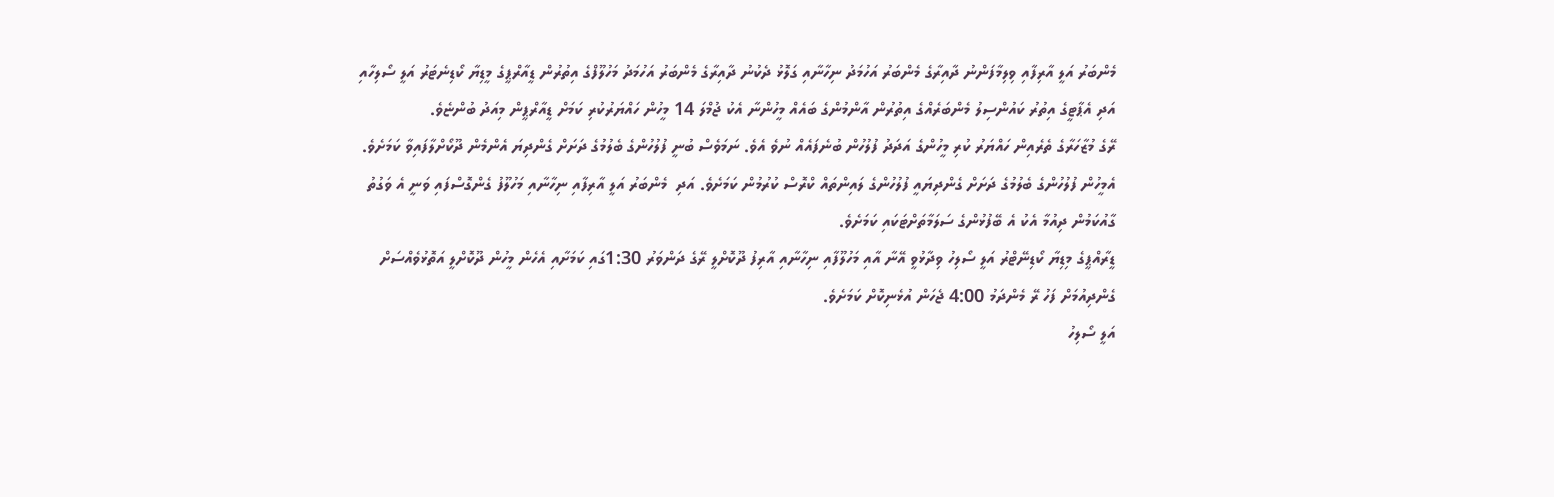މެންބަރު އަލީ އާރިފާއި ވިލިމާފަންނު ދާއިރާގެ މެންބަރު އަހުމަދު ނިހާނާއި ގަލޮޅު ދެކުނު ދާއިރާގެ މެންބަރު އަހުމަދު މަހުލޫފްގެ އިތުރުން ޑީއާރްޕީގެ މީޑިޔާ ކޯޑިނެޓަރު އަލީ ސޯލިހާއި އަދި އެޕާޓީގެ އިތުރު ކައުންސިލު މެންބަރެއްގެ އިތުރުން އާންމުންގެ ބައެއް މީހުންނާ އެކު ޖުމްލަ 14 މީހުން ހައްޔަރުކުރި ކަމަށް ޑީއާރްޕީން މިއަދު ބުންޏެވެ.
ރޭގެ މުޒާހަރާގެ ތެރެއިން ހައްޔަރު ކުރި މީހުންގެ އަދަދު ފުލުހުން ބުނެފައެއް ނުވެ އެވެ. ނަމަވެސް ބުނީ ފުލުހުންގެ ބެލުމުގެ ދަށަށް ގެންދިޔަ އެންމެން ދޫކޯށްލާފައިވާ ކަމަށެވެ. އެމީހުން ފުލުހުންގެ ބެލުމުގެ ދަށަށް ގެންދިޔައީ ފުލުހުންގެ ލައިންތައް ކްރޮސް ކުރުމުން ކަމަށެވެ. އަދި  މެންބަރު އަލީ އާރިފާއި ނިހާނާއި މަހުލޫފު ގެންގޮސްފައި ވަނީ އެ ވަގުތު ގާއުކަމުން ދިއުމާ އެކު އެ ބޭފުޅުންގެ ސަލަމާތަށްޓަކައި ކަމަށެވެ.
ޑީރާއްޕީގެ މިޑިޔާ ކޯޑިނޭޓްރު އަލީ ސޯލިހު ވިދާޅުވީ އޭނާ އާއި މަހުލޫފާއި ނިހާނާއި އާރިފު ދޫކޮށްލީ ރޭގެ ދަންވަރު 1:30ގައި ކަމަށާއި އެހެން މީހުން ދޫކޮށްލީ އަތޮޅުވެއްސަށް ގެންދިއުމަށް ފަހު ރޭ މެންދަމު 4:00 ޖެހަން އުޅެނިކޮށް ކަމަށެވެ.
އަލީ ސޯލިހު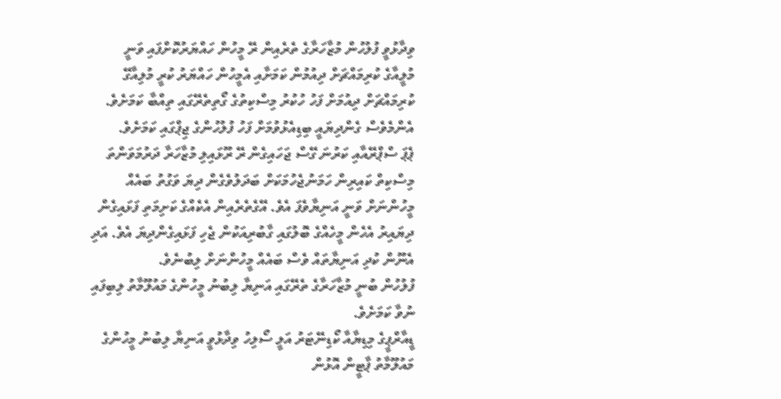ވިދާޅުވީ ފުލުހުން މުޒާހަރާގެ ތެރެއިން ރޭ މީހުން ހައްޔަރުކޮށްފައި ވަނީ މުލީއާގެ ކުރިމައްޗަށް ދިއުމުން ކަމަށާއި އެމީހުން ހައްޔަރު ކުރީ މުލިއާގޭ ކުރިމައްޗަށް ދިއުމަށް ފަހު ހުކުރު މިސްކިތުގެ ގޯތިތެރޭގައި ތިއްބާ ކަމަށެވެ. އެންމެވެސް ގެންދިޔައީ ބިޑިއެޅުވުމަށް ފަހު ފުލުހުންގެ ޖިޕްގައި ކަމަށެވެ.
ޕެޕަ ސްޕްރޭއާއި ކަރުނަ ގޭސް ޖަހައިގެން ރޭ ރޫޅައިލި މުޒާހަރާ ދަރުމަވަންތަ މިސްކިތް ކައިރިން ހަމަނުޖެހުމަކަށް ބަދަލުވެގެން ދިޔަ ވަގުތު ބައެއް މީހުންނަށް ވަނީ އަނިޔާވެފަ އެވެ. އޭގެތެރެއިން އެކެއްގެ ކަށިމަތި ފަޅައިގެން ދިޔައިރު އެހެން މީހެއްގެ ބޮލުގައި ގާބުރިއަކުން ޖެހި ފަޅައިގެންދިޔަ އެވެ. އަދި އެނޫން ކުދި އަނިޔާތައް ވެސް ބައެއް މީހުންނަށް ލިބުނެވެ.
ފުލުހުން ބުނީ މުޒާހަރާގެ ތެރޭގައި އަނިޔާ ލިބުނު މީހުންގެ މައުލޫމާތު ލިބިފައި ނުވާ ކަމަށެވެ.
ޑީއާރްޕީގެ މިޑިޔާއާ ކޯޑިނޭޓަރު އަލީ ސޯލިހު ވިދާޅުވީ އަނިޔާ ލިބުނު މީހުންގެ މައުލޫމާތު ޕާޓީން އޮޅުން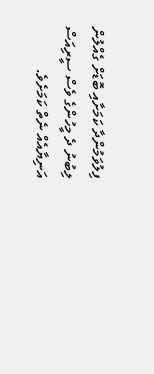ފިލުވަމުންދާ ކަމަށާއި ބޮޑަށް ގެއްލުން ލިބުނު ދެ މީހުންގެ ވެސް ސީރިއަސް އަނިޔާއެއް ނެތް ކަމަށެވެ.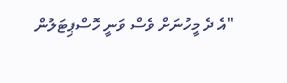"އެ ދެ މީހުނަށް ވެސް ވަނީ ހޮސްޕިޓަލުން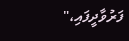ފަރުވާދީފައި،"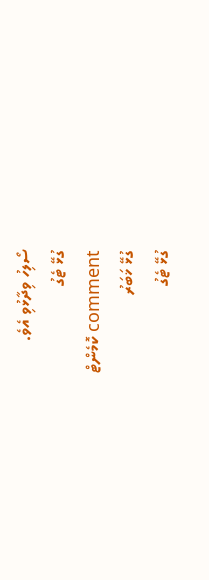ސޯލިހު ވިދާޅުވި އެވެ.
ގުޅޭ ޓެގު
comment ކޮމެންޓް
ގުޅޭ ޚަބަރު
ގުޅޭ ޓެގު